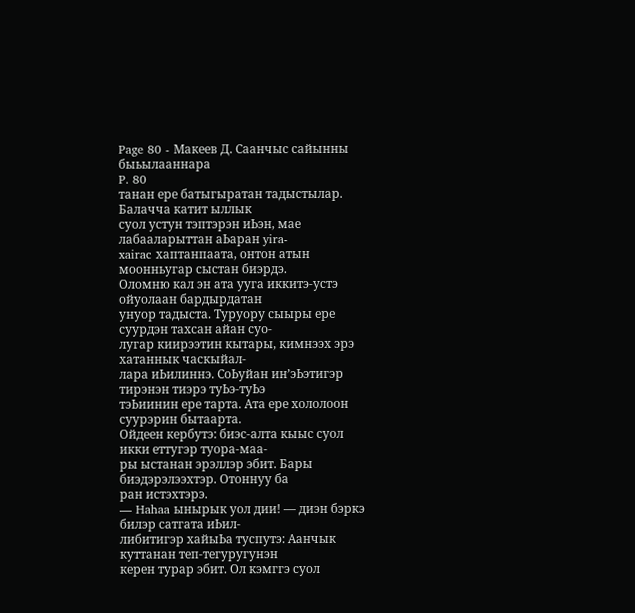Page 80 - Макеев Д. Саанчыс сайынны быьылааннара
P. 80
танан ере батыгыратан тадыстылар. Балачча катит ыллык
суол устун тэптэрэн иЬэн, мае лабааларыттан аЬаран yira-
xairac хаптанпаата, онтон атын моонньугар сыстан биэрдэ.
Оломню кал эн ата ууга иккитэ-устэ ойуолаан бардырдатан
унуор тадыста. Туруору сыыры ере суурдэн тахсан айан суо-
лугар киирээтин кытары, кимнээх эрэ хатаннык часкыйал-
лара иЬилиннэ. СоЬуйан ин’эЬэтигэр тирэнэн тиэрэ туЬэ-туЬэ
тэЬиинин ере тарта. Ата ере хололоон суурэрин бытаарта.
Ойдеен кербутэ: биэс-алта кыыс суол икки еттугэр туора-маа-
ры ыстанан эрэллэр эбит. Бары биэдэрэлээхтэр. Отоннуу ба
ран истэхтэрэ.
— Hahaa ынырык уол дии! — диэн бэркэ билэр сатгата иЬил-
либитигэр хайыЬа туспутэ: Аанчык куттанан теп-тегуругунэн
керен турар эбит. Ол кэмггэ суол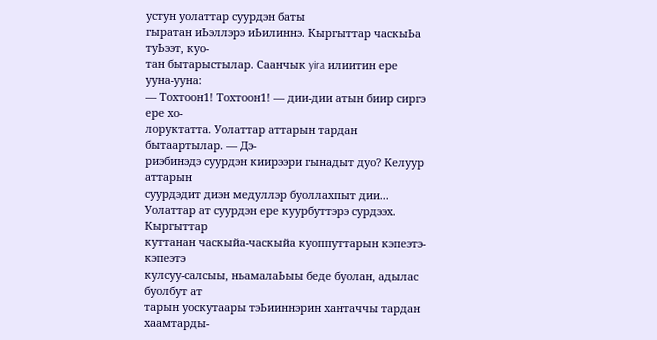устун уолаттар суурдэн баты
гыратан иЬэллэрэ иЬилиннэ. Кыргыттар часкыЬа туЬээт, куо-
тан бытарыстылар. Саанчык yira илиитин ере ууна-ууна:
— Тохтоон1! Тохтоон1! — дии-дии атын биир сиргэ ере хо-
лоруктатта. Уолаттар аттарын тардан бытаартылар. — Дэ-
риэбинэдэ суурдэн киирээри гынадыт дуо? Келуур аттарын
суурдэдит диэн медуллэр буоллахпыт дии...
Уолаттар ат суурдэн ере куурбуттэрэ сурдээх. Кыргыттар
куттанан часкыйа-часкыйа куоппуттарын кэпеэтэ-кэпеэтэ
кулсуу-салсыы, ньамалаЬыы беде буолан, адылас буолбут ат
тарын уоскутаары тэЬииннэрин хантаччы тардан хаамтарды-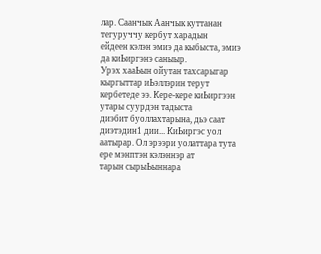лар. Саанчык Аанчык куттанан тегуруччу кербут харадын
ейдеен кэлэн эмиэ да кыбыста, эмиэ да киЬиргэнэ саныыр.
Урэх хааЬын ойутан тахсарыгар кыргыттар иЬэллэрин терут
кербетеде ээ. Кере-кере киЬиргээн утары суурдэн тадыста
диэбит буоллахтарына, дьэ саат диэтэдин1 дии... КиЬиргэс уол
аатырар. Ол эрээри уолаттара тута ере мэнптэн кэлэннэр ат
тарын сырыЬыннара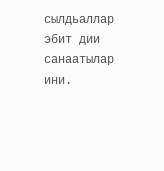сылдьаллар эбит дии санаатылар ини.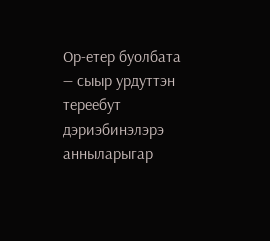Ор-етер буолбата — сыыр урдуттэн тереебут дэриэбинэлэрэ
анныларыгар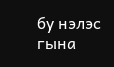бу нэлэс гына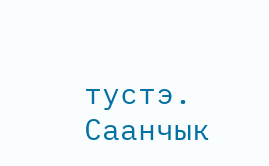тустэ. Саанчык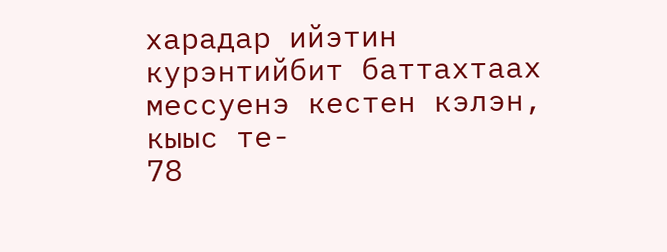харадар ийэтин
курэнтийбит баттахтаах мессуенэ кестен кэлэн, кыыс те-
78